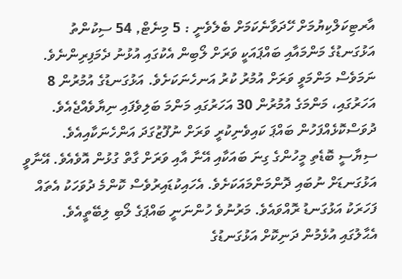އާރޓިކަލްކިޔުމަށް ހޭދަވާނެކަމަށް ބެލެވެނީ : 5 މިނެޓް, 54 ސިކުންތު
އަޅުގަނޑުގެ މަންމައާއި ބައްޕައަކީ ވަރަށް ލޯބިން އެކުގައި އުޅުނު ދެމަފިރިންނެވެ. ނަމަވެސް މަންމަވީ ވަރަށް އުމުރު ކުރު އަނހެނަކަށެވެ. އަޅުގަނޑުގެ އުމުރުން 8 އަހަރުގައި، މަންމަގެ އުމުރުން 30 އަހަރުގައި މަންމަ ބަލިވެފައި ނިޔާވެއްޖެއެވެ.
ދުވަސްކޮޅެއްފަހުން ބައްޕަ ކައިވެނިކުރީ ވަރަށް ނުފޫޒުގަދަ އަންހެނަކާއިއެވެ. ސިޔާސީ ބޮޑެތި މީހުންގެ ގިނަ ބައަކާއި އޭނާ އާއި ވަރަށް ގާތް ގުޅުން އޮވެއެވެ. އޭނާވީ އަޅުގަނޑަށް ނުބައި ދޮންމަންމައަކަށެވެ. އެހައިކުޑައިރުވެސް ކޮންމެ ދުވަހަކު އެތައް ފަހަރަކު އަޅުގަނޑު ރޮއްވައެވެ. މަރުނުވެ ހުންނަނީ ބައްޕަގެ ލޯބި ލިބޭތީއެވެ.
އެޙާލުގައި އުޅެމުން ދަނިކޮށް އަޅުގަނޑުގެ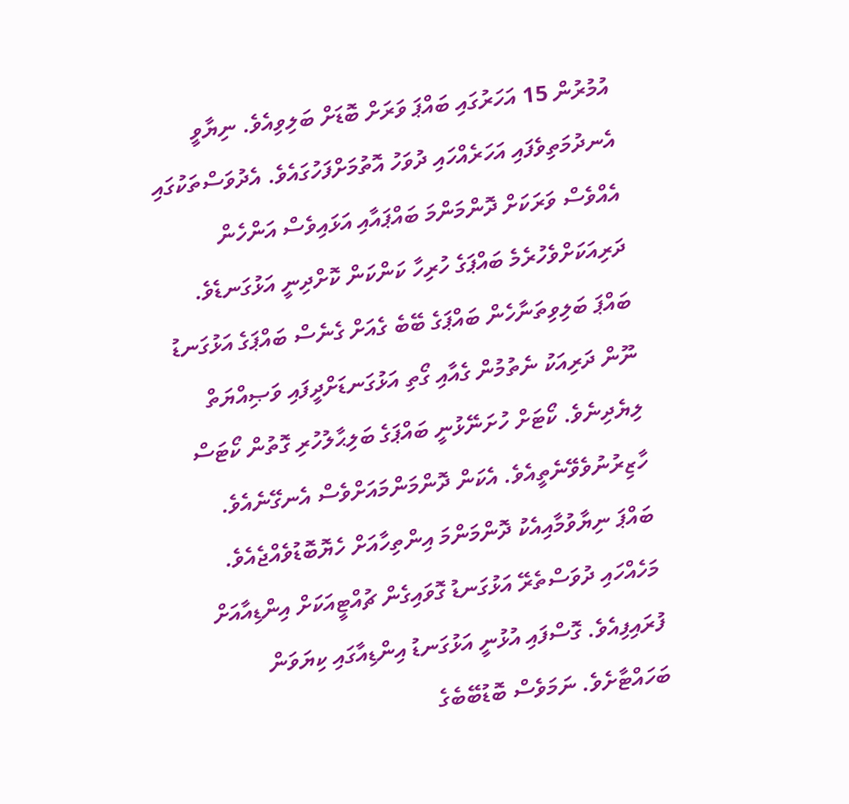އުމުރުން 15 އަހަރުގައި ބައްޕަ ވަރަށް ބޮޑަށް ބަލިވިއެވެ. ނިޔާވީ އެނދުމަތިވެފައި އަހަރެއްހައި ދުވަހު އޮތުމަށްފަހުގައެވެ. އެދުވަސްތަކުގައި އެއްވެސް ވަރަކަށް ދޮންމަންމަ ބައްޕައާއި އަޅައިވެސް އަންހެން ދަރިއަކަށްވެހުރެމެ ބައްޕަގެ ހުރިހާ ކަންކަން ކޮށްދިނީ އަޅުގަނޑެވެ.
ބައްޕަ ބަލިވިތަނާހެން ބައްޕަގެ ބޭބެ ގެއަށް ގެނެސް ބައްޕަގެ އަޅުގަނޑު ނޫން ދަރިއަކު ނެތުމުން ގެއާއި ގޯތި އަޅުގަނޑަށްދީފައި ވަޞިއްޔަތް ލިޔެދިނެވެ. ކޯޓަށް ހުށަނޭޅުނީ ބައްޕަގެ ބަލިޙާލުހުރި ގޮތުން ކޯޓަސް ހާޒިރުނުވެވޭނެތީއެވެ. އެކަން ދޮންމަންމައަށްވެސް އެނގޭނެއެވެ.
ބައްޕަ ނިޔާވުމާއިއެކު ދޮންމަންމަ އިންތިހާއަށް ހެޔޮބޮޑުވެއްޖެއެވެ. މަހެއްހައި ދުވަސްތެރޭ އަޅުގަނޑު ގޮވައިގެން ޗުއްޓީއަކަށް އިންޑިއާއަށް ފުރައިފިއެވެ. ގޮސްފައި އުޅުނީ އަޅުގަނޑު އިންޑިއާގައި ކިޔަވަން ބަހައްޓާށެވެ. ނަމަވެސް ބޮޑުބޭބެގެ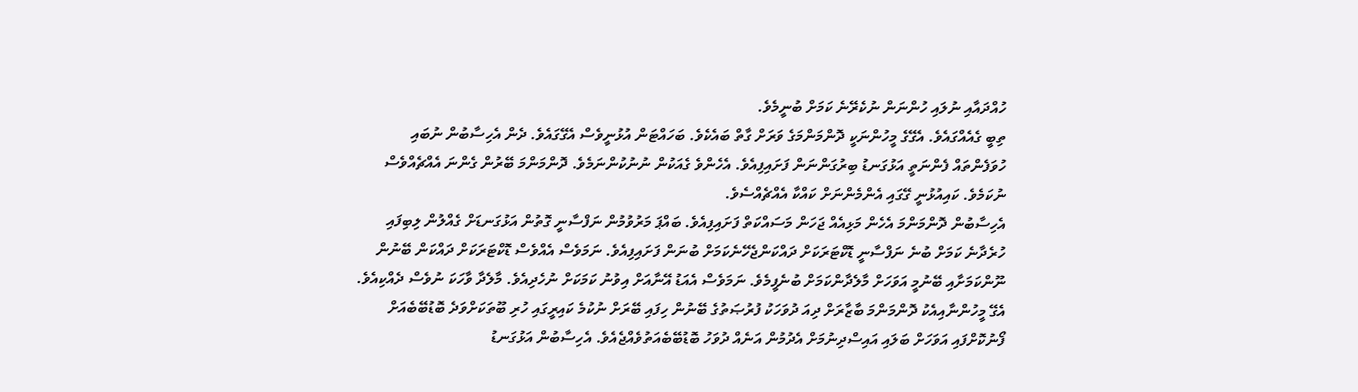ހުއްދައާއި ނުލައި ހުންނަން ނުކެރޭނެ ކަމަށް ބުނީމެވެ.
ތިބީ ގެއެއްގައެވެ. އެގޭގެ މީހުންނަކީ ދޮންމަންމަގެ ވަރަށް ގާތް ބައެކެވެ. ބަހައްޓަން އުޅުނީވެސް އެގޭގައެވެ. ދެން އެހިސާބުން ނުބައި ހުވަފެންތައް ފެންނަތީ އަޅުގަނޑު ބިރުގަންނަން ފަށައިފިއެވެ. އެހެންވެ ގެއަކުން ނުނުކުންނަމެވެ. ދޮންމަންމަ ބޭރުން ގެންނަ އެއްޗެއްވެސް ނުކަމެވެ. ކައިއުޅުނީ ގޭގައި އެންމެންނަށް ކައްކާ އެއްޗެއްސެވެ.
އެހިސާބުން ދޮންމަންމަ އެހެން މަޅިއެއް ޖަހަން މަސައްކަތް ފަށައިފިއެވެ. ބައްޕަ މަރުވުމުން ނަފްސާނީ ގޮތުން އަޅުގަނޑަށް ގެއްލުން ލިބިފައި ހުރެދާނެ ކަމަށް ބުނެ ނަފްސާނީ ޑޮކްޓަރަކަށް ދައްކަންޖެހޭނެކަމަށް ބުނަން ފަށައިފިއެވެ. ނަމަވެސް އެއްވެސް ޑޮކްޓަރަކަށް ދައްކަން ބޭނުން ނޫންކަމަށާއި ބޭނުމީ އަވަހަށް މާލެދާންކަމަށް ބުނެފީމެވެ. ނަމަވެސް އެއަޑު އޭނާއަށް އިވުނު ކަމަކަށް ނުހެދިއެވެ. މާލެދާ ވާހަކަ ނުވެސް ދެއްކިއެވެ.
އެގޭ މީހުންނާއިއެކު ދޮންމަންމަ ބާޒާރަށް ދިއަ ދުވަހަކު ފުރުޞަތުގެ ބޭނުން ހިފައި ބޭރަށް ނުކުމެ ކައިރީގައި ހުރި ބޫތަކަށްވަދެ ބޮޑުބޭބެއަށް ފޯނުކޮށްފައި އަވަހަށް ބަލައި އައިސްދިނުމަށް އެދުމުން އަނެއް ދުވަހު ބޮޑުބޭބެއަތުވެއްޖެއެވެ. އެހިސާބުން އަޅުގަނޑު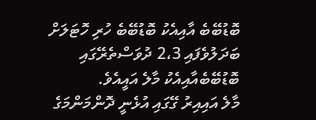ބޮޑުބޭބެ އާއިއެކު ބޮޑުބޭބެ ހުރި ހޮޓަލަށް ބަދަލުވެފައި 2،3 ދުވަސްތެރޭގައި ބޮޑުބޭބެއާއިއެކު މާލެ އައީއެވެ.
މާލެ އައިއިރު ގޭގައި އުޅެނީ ދޮންމަންމަގެ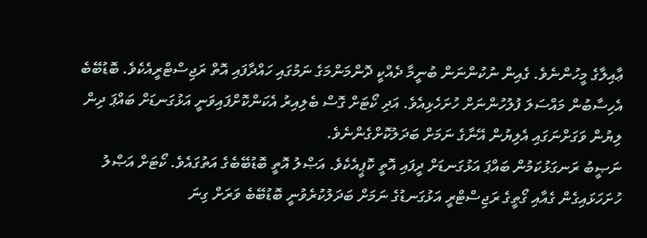ޢާއިލާގެ މީހުންނެވެ. ގެއިން ނުކުންނަން ބުނީމާ ދެއްކީ ދޮންމަންމަގެ ނަމުގައި ހައްދާފައި އޮތް ރަޖިސްޓްރީއެކެވެ. ބޮޑުބޭބެ އެހިސާބުން މައްސަލަ ފުލުހުންނަށް ހުށަހެޅިއެވެ. އަދި ކޯޓަށް ގޮސް ބެލިއިރު އެކަންކޮށްފައިވަނީ އަޅުގަނޑަށް ބައްޕަ ދިން ލިޔުން ވަގަށްނަގައި އެލިޔުން އޭނާގެ ނަމަށް ބަދަލުކޮށްގެންނެވެ.
ނަޞީބު ރަނގަޅުކަމުން ބައްޕަ އަޅުގަނޑަށް ދީފައި އޮތީ ކޮޕީއެކެވެ. އަޞްލު އޮތީ ބޮޑުބޭބެގެ އަތުގައެވެ. ކޯޓަށް އަޞްލު ހުށަހަޅައިގެން ގެއާއި ގޯތީގެ ރަޖިސްޓްރީ އަޅުގަނޑުގެ ނަމަށް ބަދަލުކުރެވުނީ ބޮޑުބޭބެ ވަރަށް ގިނަ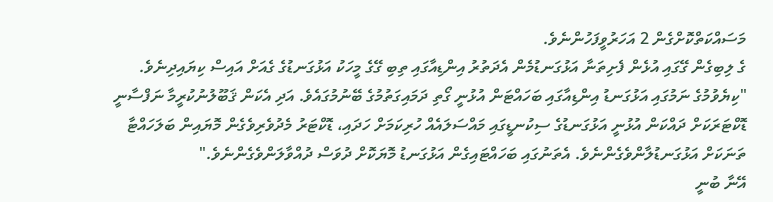މަސައްކަތްކޮށްގެން 2 އަހަރުވީފަހުންނެވެ.
ގެ ލިބިގެން ގޭގައި އުޅެން ފެށިތަނާ އަޅުގަނޑުމެން އެދަތުރު އިންޑިއާގައި ތިބި ގޭގެ މީހަކު އަޅުގަނޑުގެ ގެއަށް އައިސް ކިޔައިދިނެވެ. "ކިޔެވުމުގެ ނަމުގައި އަޅުގަނޑު އިންޑިއާގައި ބަހައްޓަން އުޅުނީ ގޯތި ދަމައިގަތުމުގެ ބޭނުމުގައެވެ. އަދި އެކަން ޤަބޫލުނުކުރީމާ ނަފްސާނީ ޑޮކްޓަރަކަށް ދައްކަން އުޅުނީ އަޅުގަނޑުގެ ސިކުނޑީގައި މައްސަލައެއް ހުރިކަމަށް ހަދައި، ޑޮކްޓަރު މެދުވެރިވެގެން މޮޔައިން ބަލަހައްޓާ ތަނަކަށް އަޅުގަނޑުލާންވެގެންނެވެ. އެތަނުގައި ބަހައްޓައިގެން އަޅުގަނޑު މޮޔަކޮށް ދުވަސް ދުއްވާލަންވެގެންނެވެ."
އޭނާ ބުނީ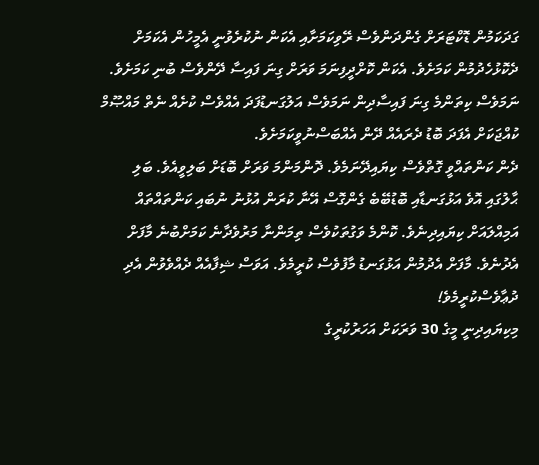ގަދަކަމުން ޑޮކްޓަރަށް ގެންދަންވެސް ރޭވިކަމަށާއި އެކަން ނުކުރެވުނީ އެމީހުން އެކަމަށް ދެކޮޅުހެދުމުން ކަމަށެވެ. އެކަން ކޮށްދީފިނަމަ ވަރަށް ގިނަ ފައިސާ ދޭންވެސް ބުނި ކަމަށެވެ. ނަމަވެސް ކިތަންމެ ގިނަ ފައިސާދިން ނަމަވެސް އަލުގަނޑުފަދަ އެއްވެސް ކުށެއް ނެތް މައްޞޫމް ކުއްޖަކަށް އެފަދަ ބޮޑު ދެރައެއް ދޭން އެއްބަސްނުވީކަމަށެވެ.
ދެން ކަންތައްވީ ގޮތްވެސް ކިޔައިދޭނަމެވެ. ދޮންމަންމަ ވަރަށް ބޮޑަށް ބަލިވީއެވެ. ބަލި ޙާލުގައި އޮވެ އަޅުގަނޑާއި ބޮޑުބޭބެ ގެންގޮސް އޭނާ ކުރަން އުޅުނު ނުބައި ކަންތައްތައް އަމިއްލައަށް ކިޔައިދިނެވެ. ކޮންމެ ވަގުތަކުވެސް ތިމަންނާ މަރުވެދާނެ ކަމަށްބުނެ މާފަށް އެދުނެވެ. މާފަށް އެދުމުން އަޅުގަނޑު މާފުވެސް ކުރީމެވެ. އަވަސް ޝިފާއެއް ދެއްވެވުން އެދި ދުޢާވެސްކުރީމެވެ!
މިކިޔައިދިނީ މީގެ 30 ވަރަކަށް އަހަރުކުރީގެ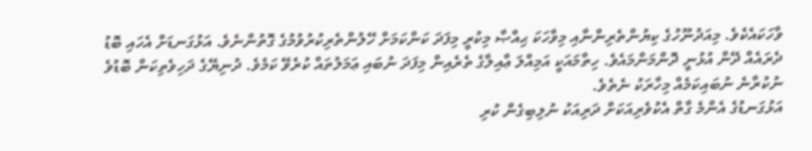ވާހަކައެކެވެ. މިއަދުނޫހުގެ ކިޔުންތެރިންނާއި މިވާހަކަ ޙިއްޞާ މިކުރީ މިފަދަ ކަންކަމަށް ހޭލުންތެރިކުރުވުމުގެ ގޮތުންނެވެ. އަޅުގަނޑަށް އެހައި ބޮޑު ދެރައެއް ދޭން އުޅުނީ ދޮންމަންމައެވެ. ހިތާމައަކީ އަމިއްލަ ޢާއިލާގެ ތެރެއިން މިފަދަ ނުބައި ޢަމަލުތައް ކުރެވޭ ކަމެވެ. ދުނިޔޭގެ ދަހިވެތިކަން ބޮޑުވެ ނުކުރާނެ ނުބައިކަމެއް މިހާރަކު ނެތެވެ.
އަޅުގަނޑުގެ އެންމެ ގާތް އެކުވެރިއަކަށް ދަރިއަކު ނުލިބިގެން ކުރި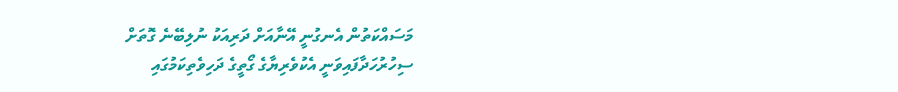މަސައްކަތުން އެނގުނީ އޭނާއަށް ދަރިއަކު ނުލިބޭނެ ގޮތަށް ސިހުރުހަދާފައިވަނީ އެކުވެރިޔާގެ ގޯތީގެ ދަހިވެތިކަމުގައި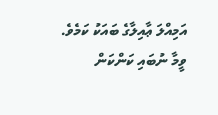އަމިއްލަ ޢާއިލާގެ ބައަކު ކަމެވެ. ވީމާ ނުބައި ކަންކަން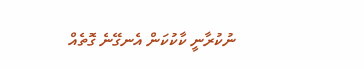ނުކުރާނީ ކާކުކަން އެނގޭނެ ގޮތެއް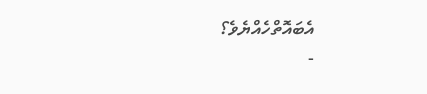އެބައޮތްހެއްޔެވެ؟
-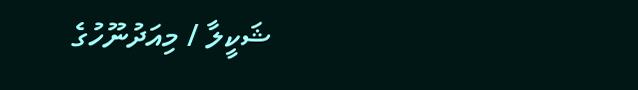ޝަކީލާ / މިއަދުނޫހުގެ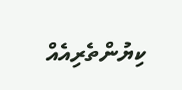ކިޔުންތެރިއެއް